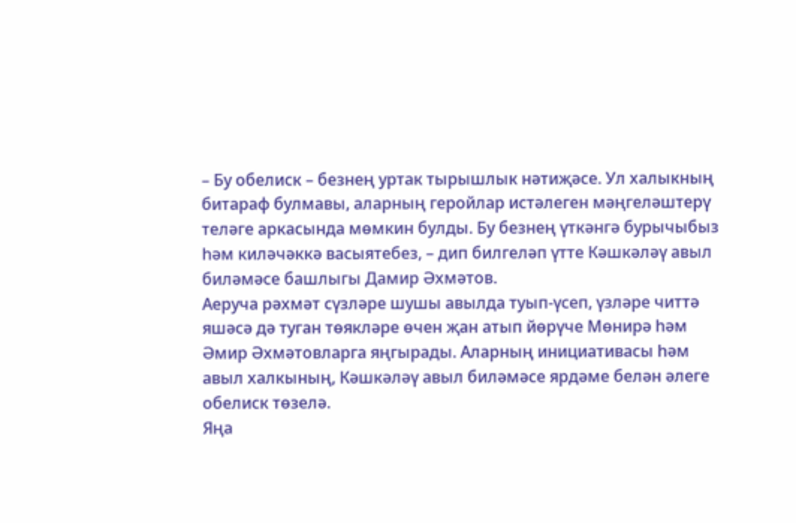– Бу обелиск – безнең уртак тырышлык нәтиҗәсе. Ул халыкның битараф булмавы, аларның геройлар истәлеген мәңгеләштерү теләге аркасында мөмкин булды. Бу безнең үткәнгә бурычыбыз һәм киләчәккә васыятебез, – дип билгеләп үтте Кәшкәләү авыл биләмәсе башлыгы Дамир Әхмәтов.
Аеруча рәхмәт сүзләре шушы авылда туып-үсеп, үзләре читтә яшәсә дә туган төякләре өчен җан атып йөрүче Мөнирә һәм Әмир Әхмәтовларга яңгырады. Аларның инициативасы һәм авыл халкының, Кәшкәләү авыл биләмәсе ярдәме белән әлеге обелиск төзелә.
Яңа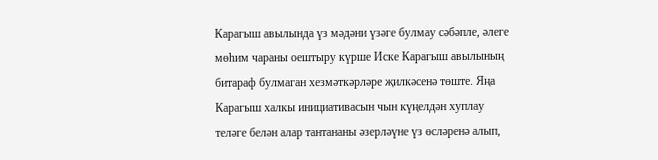Карагыш авылында үз мәдәни үзәге булмау сәбәпле, әлеге мөһим чараны оештыру күрше Иске Карагыш авылының битараф булмаган хезмәткәрләре җилкәсенә төште. Яңа Карагыш халкы инициативасын чын күңелдән хуплау теләге белән алар тантананы әзерләүне үз өсләренә алып,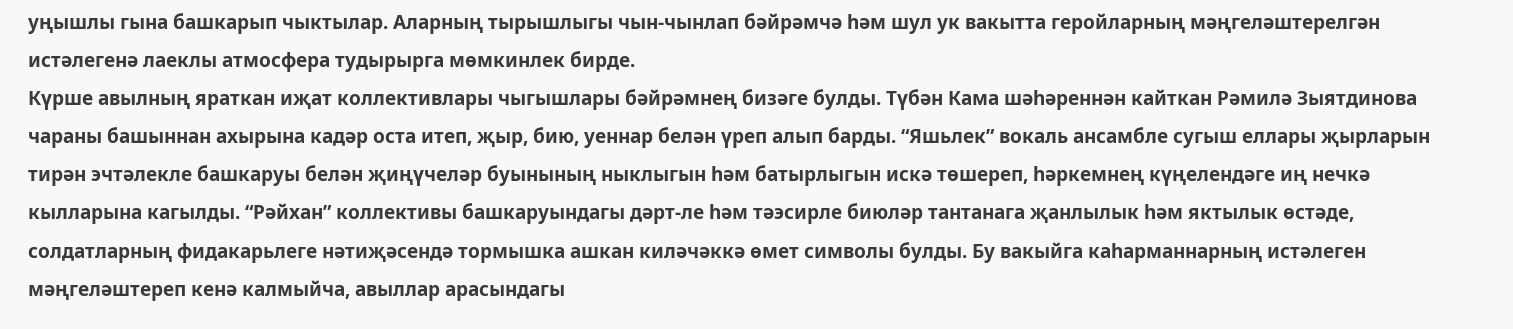уңышлы гына башкарып чыктылар. Аларның тырышлыгы чын-чынлап бәйрәмчә һәм шул ук вакытта геройларның мәңгеләштерелгән истәлегенә лаеклы атмосфера тудырырга мөмкинлек бирде.
Күрше авылның яраткан иҗат коллективлары чыгышлары бәйрәмнең бизәге булды. Түбән Кама шәһәреннән кайткан Рәмилә Зыятдинова чараны башыннан ахырына кадәр оста итеп, җыр, бию, уеннар белән үреп алып барды. “Яшьлек” вокаль ансамбле сугыш еллары җырларын тирән эчтәлекле башкаруы белән җиңүчеләр буынының ныклыгын һәм батырлыгын искә төшереп, һәркемнең күңелендәге иң нечкә кылларына кагылды. “Рәйхан” коллективы башкаруындагы дәрт-ле һәм тәэсирле биюләр тантанага җанлылык һәм яктылык өстәде, солдатларның фидакарьлеге нәтиҗәсендә тормышка ашкан киләчәккә өмет символы булды. Бу вакыйга каһарманнарның истәлеген мәңгеләштереп кенә калмыйча, авыллар арасындагы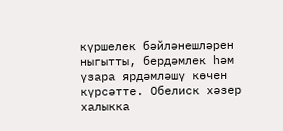күршелек бәйләнешләрен ныгытты, бердәмлек һәм үзара ярдәмләшү көчен күрсәтте. Обелиск хәзер халыкка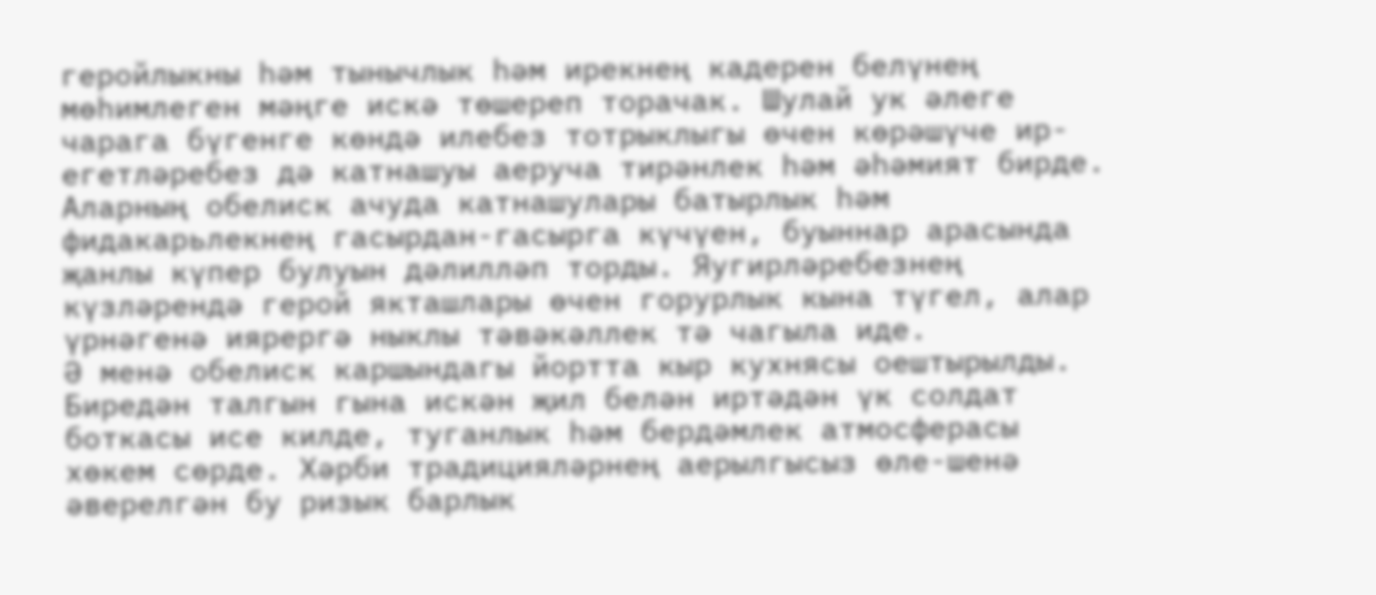геройлыкны һәм тынычлык һәм ирекнең кадерен белүнең мөһимлеген мәңге искә төшереп торачак. Шулай ук әлеге чарага бүгенге көндә илебез тотрыклыгы өчен көрәшүче ир-егетләребез дә катнашуы аеруча тирәнлек һәм әһәмият бирде. Аларның обелиск ачуда катнашулары батырлык һәм фидакарьлекнең гасырдан-гасырга күчүен, буыннар арасында җанлы күпер булуын дәлилләп торды. Яугирләребезнең күзләрендә герой якташлары өчен горурлык кына түгел, алар үрнәгенә иярергә ныклы тәвәкәллек тә чагыла иде.
Ә менә обелиск каршындагы йортта кыр кухнясы оештырылды. Биредән талгын гына искән җил белән иртәдән үк солдат боткасы исе килде, туганлык һәм бердәмлек атмосферасы хөкем сөрде. Хәрби традицияләрнең аерылгысыз өле-шенә әверелгән бу ризык барлык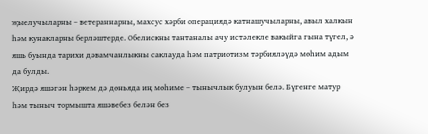җыелучыларны – ветераннарны, махсус хәрби операциядә катнашучыларны, авыл халкын һәм кунакларны берләштерде. Обелискны тантаналы ачу истәлекле вакыйга гына түгел, ә яшь буында тарихи дәвамчанлыкны саклауда һәм патриотизм тәрбияләүдә мөһим адым да булды.
Җирдә яшәгән hәркем дә дөньяда иң мөhиме – тынычлык булуын белә. Бүгенге матур hәм тыныч тормышта яшәвебез белән без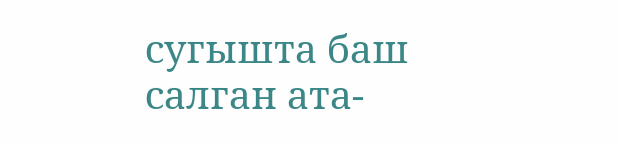сугышта баш салган ата-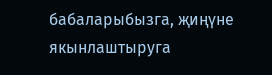бабаларыбызга, җиңүне якынлаштыруга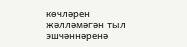көчләрен жәлләмәгән тыл эшчәннәренә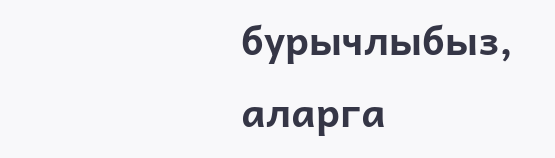бурычлыбыз, аларга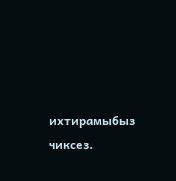ихтирамыбыз чиксез.